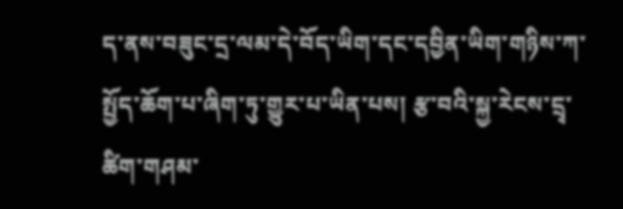ད་ནས་བཟུང་དྲ་ལམ་དེ་བོད་ཡིག་དང་དབྱིན་ཡིག་གཉིས་ཀ་སྤྱོད་ཆོག་པ་ཞིག་ཏུ་གྱུར་པ་ཡིན་པས། རྩ་བའི་སྐྱ་རེངས་དྲྭ་ཚིག་གཤམ་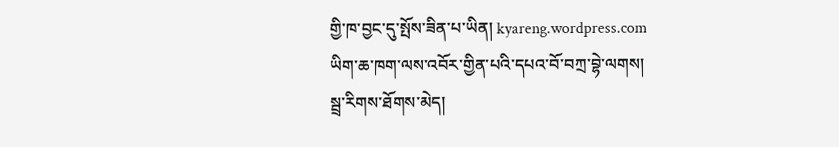གྱི་ཁ་བྱང་དུ་སྤོས་ཟིན་པ་ཡིན། kyareng.wordpress.com
ཡིག་ཆ་ཁག་ལས་འབོར་གྱིན་པའི་དཔའ་བོ་བཀྲ་བྷེ་ལགས།
སྦྲ་རིགས་ཐོགས་མེད།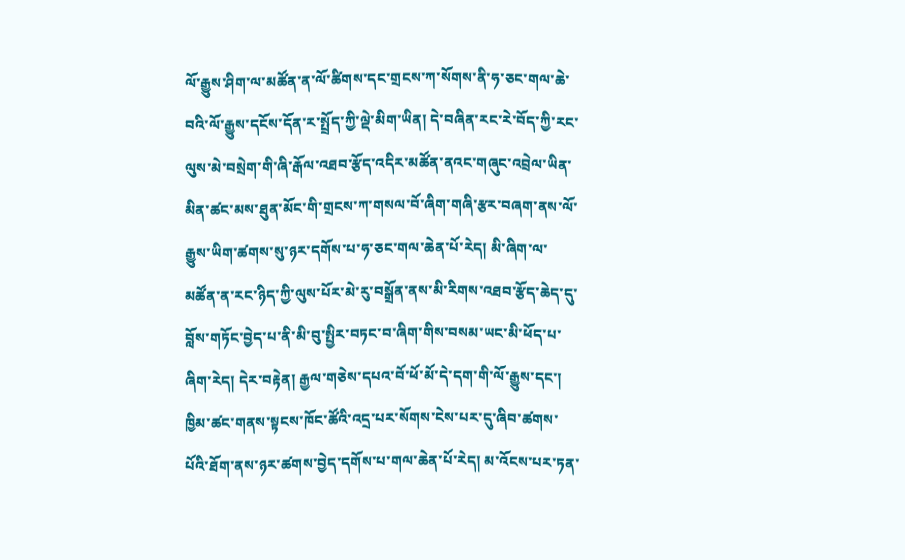ལོ་རྒྱུས་ཤིག་ལ་མཚོན་ན་ལོ་ཚིགས་དང་གྲངས་ཀ་སོགས་ནི་ཧ་ཅང་གལ་ཆེ་བའི་ལོ་རྒྱུས་དངོས་དོན་ར་སྤྲོད་ཀྱི་ལྡེ་མིག་ཡིན། དེ་བཞིན་རང་རེ་བོད་ཀྱི་རང་ལུས་མེ་བསྲེག་གི་ཞི་རྒོལ་འཐབ་རྩོད་འདིར་མཚོན་ནའང་གཞུང་འབྲེལ་ཡིན་མིན་ཚང་མས་ཐུན་མོང་གི་གྲངས་ཀ་གསལ་བོ་ཞིག་གཞི་རྩར་བཞག་ནས་ལོ་རྒྱུས་ཡིག་ཚགས་སུ་ཉར་དགོས་པ་ཧ་ཅང་གལ་ཆེན་པོ་རེད། མི་ཞིག་ལ་མཚོན་ན་རང་ཉིད་ཀྱི་ལུས་པོར་མེ་རུ་བསྒྲོན་ནས་མི་རིགས་འཐབ་རྩོད་ཆེད་དུ་བློས་གཏོང་བྱེད་པ་ནི་མི་བུ་སྤྱིར་བཏང་བ་ཞིག་གིས་བསམ་ཡང་མི་ཕོད་པ་ཞིག་རེད། དེར་བརྟེན། རྒྱལ་གཅེས་དཔའ་བོ་ཕོ་མོ་དེ་དག་གི་ལོ་རྒྱུས་དང་། ཁྱིམ་ཚང་གནས་སྟངས་ཁོང་ཚོའི་འདྲ་པར་སོགས་ངེས་པར་དུ་ཞིབ་ཚགས་པོའི་ཐོག་ནས་ཉར་ཚགས་བྱེད་དགོས་པ་གལ་ཆེན་པོ་རེད། མ་འོངས་པར་ཏན་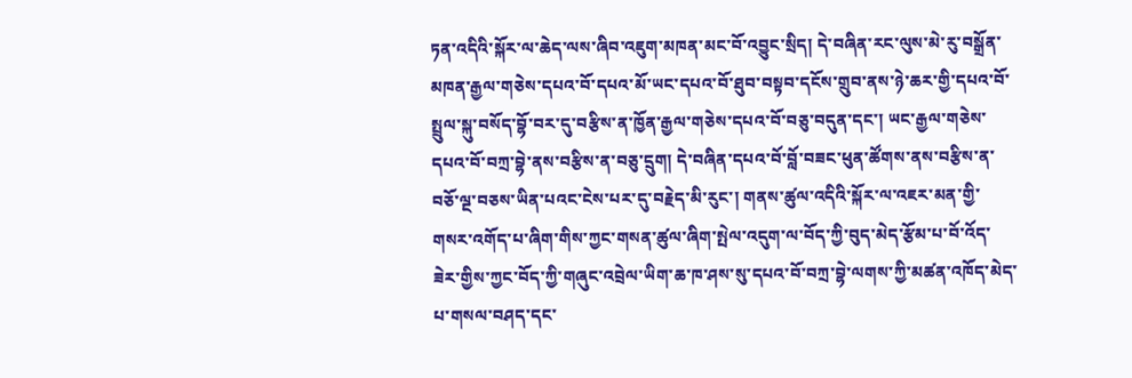ཏན་འདིའི་སྐོར་ལ་ཆེད་ལས་ཞིབ་འཇུག་མཁན་མང་བོ་འབྱུང་སྲིད། དེ་བཞིན་རང་ལུས་མེ་རུ་བསྒྲོན་མཁན་རྒྱལ་གཅེས་དཔའ་བོ་དཔའ་མོ་ཡང་དཔའ་བོ་ཐུབ་བསྟབ་དངོས་གྲུབ་ནས་ཉེ་ཆར་གྱི་དཔའ་བོ་སྤྲུལ་སྐུ་བསོད་བྷོ་བར་དུ་བརྩིས་ན་ཁྱོན་རྒྱལ་གཅེས་དཔའ་བོ་བཅུ་བདུན་དང་། ཡང་རྒྱལ་གཅེས་དཔའ་བོ་བཀྲ་བྷེ་ནས་བརྩིས་ན་བཅུ་དྲུག། དེ་བཞིན་དཔའ་བོ་བློ་བཟང་ཕུན་ཚོགས་ནས་བརྩིས་ན་བཅོ་ལྔ་བཅས་ཡིན་པའང་ངེས་པར་དུ་བརྗེད་མི་རུང་། གནས་ཚུལ་འདིའི་སྐོར་ལ་འཇར་མན་གྱི་གསར་འགོད་པ་ཞིག་གིས་ཀྱང་གསན་ཚུལ་ཞིག་སྤེལ་འདུག་ལ་བོད་ཀྱི་བུད་མེད་རྩོམ་པ་བོ་འོད་ཟེར་གྱིས་ཀྱང་བོད་ཀྱི་གཞུང་འབྲེལ་ཡིག་ཆ་ཁ་ཤས་སུ་དཔའ་བོ་བཀྲ་བྷེ་ལགས་ཀྱི་མཚན་འཁོད་མེད་པ་གསལ་བཤད་དང་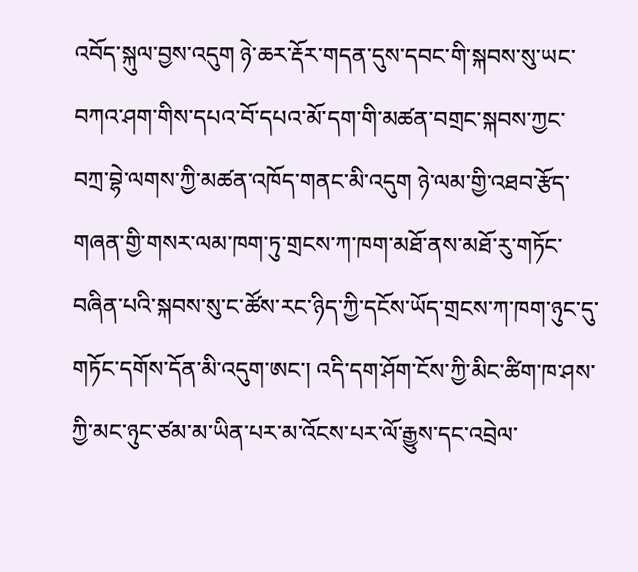འབོད་སྐུལ་བྱས་འདུག ཉེ་ཆར་རྡོར་གདན་དུས་དབང་གི་སྐབས་སུ་ཡང་བཀའ་ཤག་གིས་དཔའ་བོ་དཔའ་མོ་དག་གི་མཚན་བགྲང་སྐབས་ཀྱང་བཀྲ་བྷེ་ལགས་ཀྱི་མཚན་འཁོད་གནང་མི་འདུག ཉེ་ལམ་གྱི་འཐབ་རྩོད་གཞན་གྱི་གསར་ལམ་ཁག་ཏུ་གྲངས་ཀ་ཁག་མཐོ་ནས་མཐོ་རུ་གཏོང་བཞིན་པའི་སྐབས་སུ་ང་ཚོས་རང་ཉིད་ཀྱི་དངོས་ཡོད་གྲངས་ཀ་ཁག་ཉུང་དུ་གཏོང་དགོས་དོན་མི་འདུག་ཨང་། འདི་དག་ཤོག་ངོས་ཀྱི་མིང་ཚིག་ཁ་ཤས་ཀྱི་མང་ཉུང་ཙམ་མ་ཡིན་པར་མ་འོངས་པར་ལོ་རྒྱུས་དང་འབྲེལ་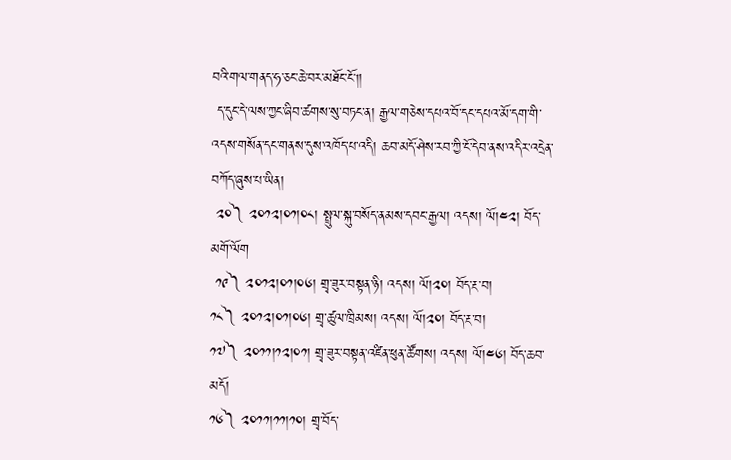བའི་གལ་གནད་ཧ་ཅང་ཆེ་བར་མཐོང་ངོ།།
 ད་དུང་དེ་ལས་ཀྱང་ཞིབ་ཚགས་སུ་བཏང་ན། རྒྱལ་གཅེས་དཔའ་བོ་དང་དཔའ་མོ་དག་གི་འདས་གསོན་དང་གནས་དུས་འཁོད་པ་འདི། ཆབ་མདོ་ཤེས་རབ་ཀྱི་ངོ་དེབ་ནས་འདིར་འདྲེན་བཀོད་ཞུས་པ་ཡིན།
 ༢༠༽ ༢༠༡༢།༠༡།༠༨། སྤྲུལ་སྐུ་བསོད་ནམས་དབང་རྒྱལ། འདས། ལོ།༤༢། བོད་མགོ་ལོག
 ༡༩༽ ༢༠༡༢།༠༡།༠༦། གྲྭ་ཟུར་བསྟན་ཉི། འདས། ལོ།༢༠། བོད་རྔ་བ།
༡༨༽ ༢༠༡༢།༠༡།༠༦། གྲྭ་ཚུལ་ཁྲིམས། འདས། ལོ།༢༠། བོད་རྔ་བ།
༡༧༽ ༢༠༡༡།༡༢།༠༡། གྲྭ་ཟུར་བསྟན་འཛིན་ཕུན་ཚོགས། འདས། ལོ།༤༦། བོད་ཆབ་མདོ།
༡༦༽ ༢༠༡༡།༡༡།༡༠། གྲྭ་བོད་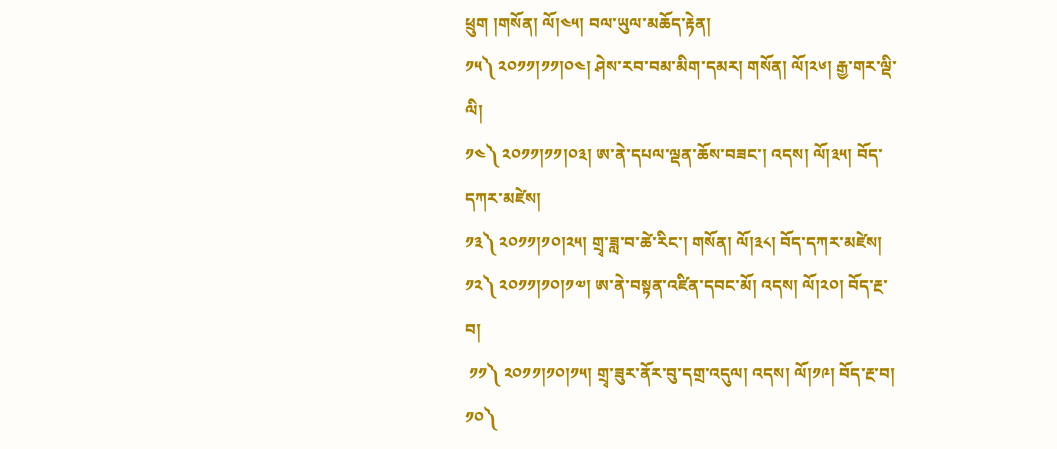ཕྲུག །གསོན། ལོ།༤༥། བལ་ཡུལ་མཆོད་རྟེན།
༡༥༽ ༢༠༡༡།༡༡།༠༤། ཤེས་རབ་བམ་མིག་དམར། གསོན། ལོ།༢༦། རྒྱ་གར་ལྡི་ལི།
༡༤༽ ༢༠༡༡།༡༡།༠༣། ཨ་ནེ་དཔལ་ལྡན་ཆོས་བཟང་། འདས། ལོ།༣༥། བོད་དཀར་མཛེས།
༡༣༽ ༢༠༡༡།༡༠།༢༥། གྲྭ་ཟླ་བ་ཚེ་རིང་། གསོན། ལོ།༣༨། བོད་དཀར་མཛེས།
༡༢༽ ༢༠༡༡།༡༠།༡༧། ཨ་ནེ་བསྟན་འཛིན་དབང་མོ། འདས། ལོ།༢༠། བོད་རྔ་བ།
 ༡༡༽ ༢༠༡༡།༡༠།༡༥། གྲྭ་ཟུར་ནོར་བུ་དགྲ་འདུལ། འདས། ལོ།༡༩། བོད་རྔ་བ།
༡༠༽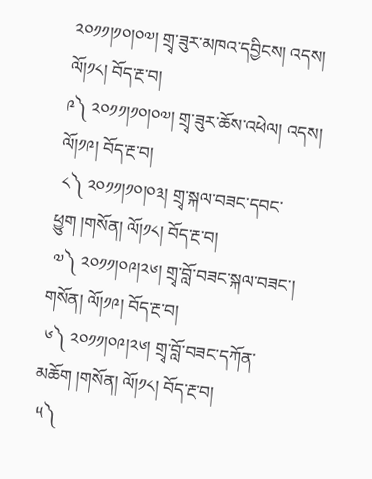༢༠༡༡།༡༠།༠༧། གྲྭ་ཟུར་མཁའ་དབྱིངས། འདས། ལོ།༡༨། བོད་རྔ་བ།
༩༽ ༢༠༡༡།༡༠།༠༧། གྲྭ་ཟུར་ཆོས་འཕེལ། འདས། ལོ།༡༩། བོད་རྔ་བ།
 ༨༽ ༢༠༡༡།༡༠།༠༣། གྲྭ་སྐལ་བཟང་དབང་ཕྱུག །གསོན། ལོ།༡༨། བོད་རྔ་བ།
 ༧༽ ༢༠༡༡།༠༩།༢༦། གྲྭ་བློ་བཟང་སྐལ་བཟང་། གསོན། ལོ།༡༩། བོད་རྔ་བ།
 ༦༽ ༢༠༡༡།༠༩།༢༦། གྲྭ་བློ་བཟང་དཀོན་མཆོག །གསོན། ལོ།༡༨། བོད་རྔ་བ།
 ༥༽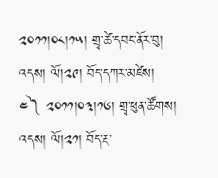༢༠༡༡།༠༨།༡༥། གྲྭ་ཚེ་དབང་ནོར་བུ། འདས། ལོ།༢༩། བོད་དཀར་མཛེས།
༤༽ ༢༠༡༡།༠༣།༡༦། གྲྭ་ཕུན་ཚོགས། འདས། ལོ།༢༡། བོད་རྔ་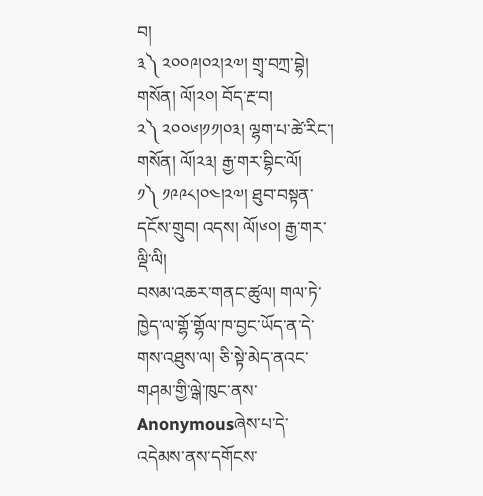བ།
༣༽ ༢༠༠༩།༠༢།༢༧། གྲྭ་བཀྲ་བྷེ། གསོན། ལོ།༢༠། བོད་རྔ་བ།
༢༽ ༢༠༠༦།༡༡།༠༣། ལྷག་པ་ཚེ་རིང་། གསོན། ལོ།༢༣། རྒྱ་གར་བྷིང་ལོ།
༡༽ ༡༩༩༨།༠༤།༢༧། ཐུབ་བསྟན་དངོས་གྲུབ། འདས། ལོ།༦༠། རྒྱ་གར་ལྡི་ལི།
བསམ་འཆར་གནང་ཚུལ། གལ་ཏེ་ཁྱེད་ལ་གྷོ་གྷོལ་ཁ་བྱང་ཡོད་ན་དེ་གས་འཐུས་ལ། ཅི་སྟེ་མེད་ནའང་གཤམ་གྱི་ལྒེ་ཁུང་ནས་Anonymousཞེས་པ་དེ་འདེམས་ནས་དགོངས་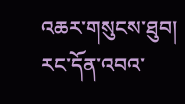འཆར་གསུངས་ཐུབ།
རང་དོན་འབའ་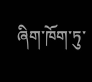ཞིག་ཁོག་ཏུ་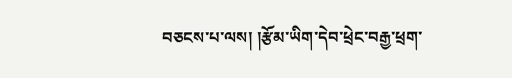བཅངས་པ་ལས། །རྩོམ་ཡིག་དེབ་ཕྲེང་བརྒྱ་ཕྲག་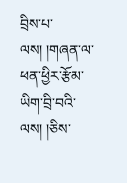བྲིས་པ་ལས། །གཞན་ལ་ཕན་ཕྱིར་རྩོམ་ཡིག་བྲི་བའི་ལས། །ཅིས་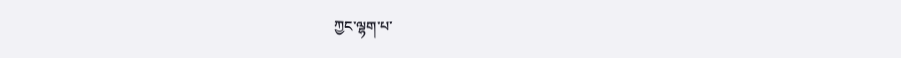ཀྱང་ལྷག་པ་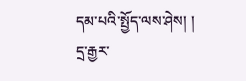དམ་པའི་སྤྱོད་ལས་ཤེས། །
དྲ་རྒྱར་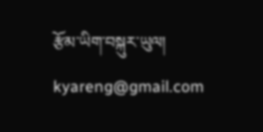རྩོམ་ཡིག་བསྐུར་ཡུལ། kyareng@gmail.com